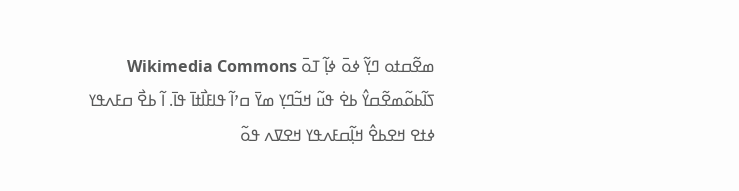ߘߐ߬ߛߙߋ ߣߌ߲߬ ߦߋ߫ ߦߊ߲߬ ߠߋ߫ Wikimedia Commons ߖߊ߬ߕߋ߬ߘߐ߬ߛߌ߮ ߕߐ߭ ߟߎ߬ ߞߏ߬ߣߌ߲ ߘߌ߫ ߛߴߊ߬ ߟߊߓߊ߯ߙߊ߫ ߟߊ߫. ߊ߬ ߕߐ߯ ߛߓߍߟߌ ߦߙߐ ߞߐߕߐ߮ ߞߊ߲߬ߛߓߍߟߌ ߞߐߜߍ ߟߋ߬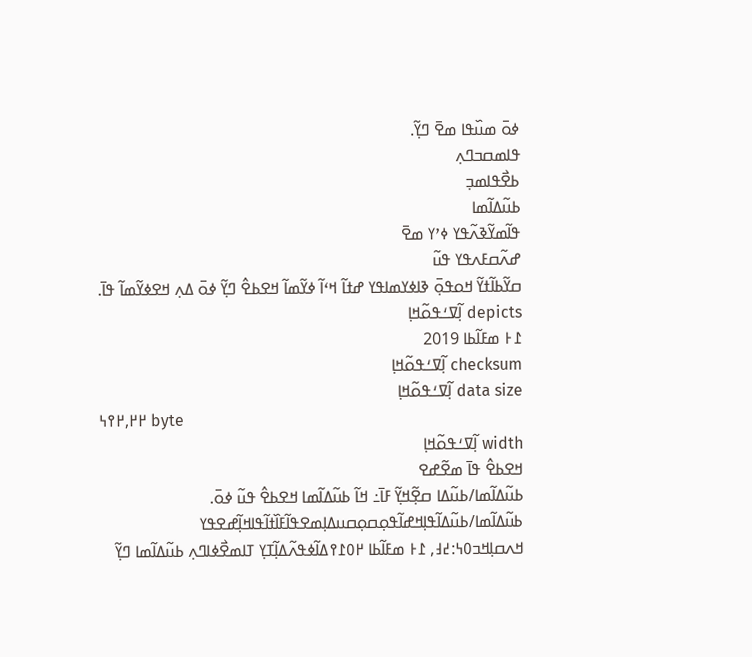ߦߋ߫ ߘߎ߰ߟߊ ߘߐ߫ ߣߌ߲߬.
ߟߊߘߛߏߣߍ߲
ߕߐ߯ߟߊߘߏ߲
ߕߎ߬ߡߊ߬ߘߊ
ߟߊ߬ߘߌ߬ߢߍ߬ߟߌ ߦߴߌ ߘߐ߫
ߝߍ߬ߛߓߍߟߌ ߟߎ߬
ߛߌ߬ߕߊ߬ߙߌ߬ ߞߋߟߋ߲߫ ߢߊߦߌߘߊߟߌ ߝߙߊ߬ ߞߵߊ߬ ߦߌ߬ߘߊ߬ ߞߐߕߐ߮ ߣߌ߲߬ ߦߋ߫ ߡߍ߲ ߞߐߦߌ߬ߘߊ߬ ߟߊ߫.
depicts ߊ߲߬ߜߑߟߋ߬ߞߊ߲
߁߅ ߘߓߊ߬ߕߊ 2019
checksum ߊ߲߬ߜߑߟߋ߬ߞߊ߲
data size ߊ߲߬ߜߑߟߋ߬ߞߊ߲
߂߂,߂߉߆ byte
width ߊ߲߬ߜߑߟߋ߬ߞߊ߲
ߞߐߕߐ߮ ߟߊ߫ ߘߐ߬ߝߐ
ߕߎ߬ߡߊ߬ߘߊ/ߕߎ߬ߡߊ ߛߐ߲߬ߞߌ߲߬ ߓߊ߫߸ ߞߊ߬ ߕߎ߬ߡߊ߬ߘߊ ߞߐߕߐ߮ ߟߎ߬ ߦߋ߫.
ߕߎ߬ߡߊ߬ߘߊ/ߕߎ߬ߡߊ߬ߟߊ߲ߞߝߊ߬ߟߋ߲ߛߋ߲ߛߎߡߊ߲ߘߐߟߊ߬ߓߊ߰ߙߊ߬ߟߊߞߊ߲߬ߝߐߟߌ
ߞߍߛߊ߲ߞߏ߀߆:߄߃, ߁߅ ߘߓߊ߬ߕߊ ߂߀߁߉ߡߊ߬ߦߟߍ߬ߡߊ߲߬ߠߌ߲ ߠߊߘߐ߯ߦߊߣߍ߲ ߕߎ߬ߡߊ߬ߘߊ ߣߌ߲߬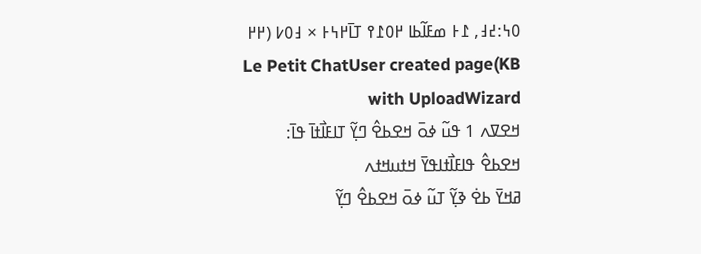߀߆:߄߃, ߁߅ ߘߓߊ߬ߕߊ ߂߀߁߉ ߠߊ߫߂߆߅ × ߃߀߇ (߂߂ KB)Le Petit ChatUser created page with UploadWizard
ߞߐߜߍ 1 ߟߎ߬ ߦߋ߫ ߞߐߕߐ߮ ߣߌ߲߬ ߠߊߓߊ߯ߙߊ߫ ߟߊ߫:
ߞߐߕߐ߮ ߟߊߓߊ߯ߙߊߟߌ߫ ߞߙߎߞߙߍ
ߥߞߌ߫ ߕߐ߭ ߢߌ߲߬ ߠߎ߬ ߦߋ߫ ߞߐߕߐ߮ ߣߌ߲߬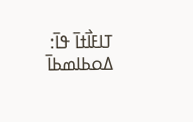ߠߊߓߊ߯ߙߊ߫ ߟߊ߫:
ߡߋߕߊߘߕߊ߫